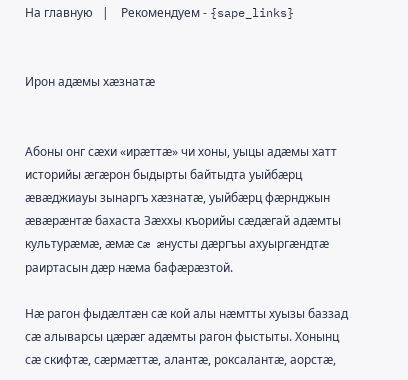На главную   |    Рекомендуем - {sape_links}


Ирон адæмы хæзнатæ


Абоны онг сæхи «ирæттæ» чи хоны, уыцы адæмы хатт историйы æгæрон быдырты байтыдта уыйбæрц æвæджиауы зынаргъ хæзнатæ, уыйбæрц фæрнджын æвæрæнтæ бахаста Зæххы къорийы сæдæгай адæмты культурæмæ, æмæ сæ æнусты дæргъы ахуыргæндтæ раиртасын дæр нæма бафæрæзтой.

Нæ рагон фыдæлтæн сæ кой алы нæмтты хуызы баззад сæ алыварсы цæрæг адæмты рагон фыстыты. Хонынц сæ скифтæ, сæрмæттæ, алантæ, роксалантæ, аорстæ,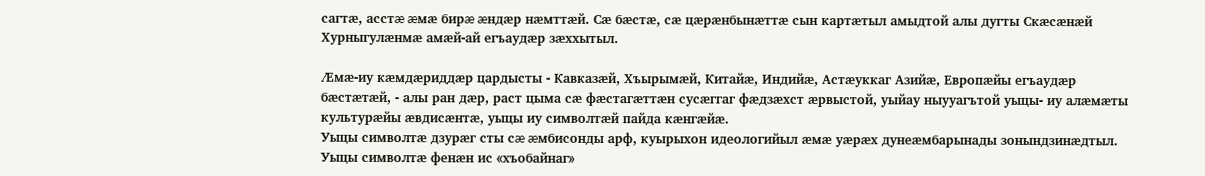сагтæ, асстæ æмæ бирæ æндæр нæмттæй. Сæ бæстæ, сæ цæрæнбынæттæ сын картæтыл амыдтой алы дугты Скæсæнæй Хурныгулæнмæ амæй-ай егъаудæр зæххытыл.

Æмæ-иу кæмдæриддæр цардысты - Кавказæй, Хъырымæй, Китайæ, Индийæ, Астæуккаг Азийæ, Европæйы егъаудæр бæстæтæй, - алы ран дæр, раст цыма сæ фæстагæттæн сусæггаг фæдзæхст æрвыстой, уыйау ныууагътой уыцы- иу алæмæты культурæйы æвдисæнтæ, уыцы иу символтæй пайда кæнгæйæ.
Уыцы символтæ дзурæг сты сæ æмбисонды арф, куырыхон идеологийыл æмæ уæрæх дунеæмбарынады зонындзинæдтыл. Уыцы символтæ фенæн ис «хъобайнаг»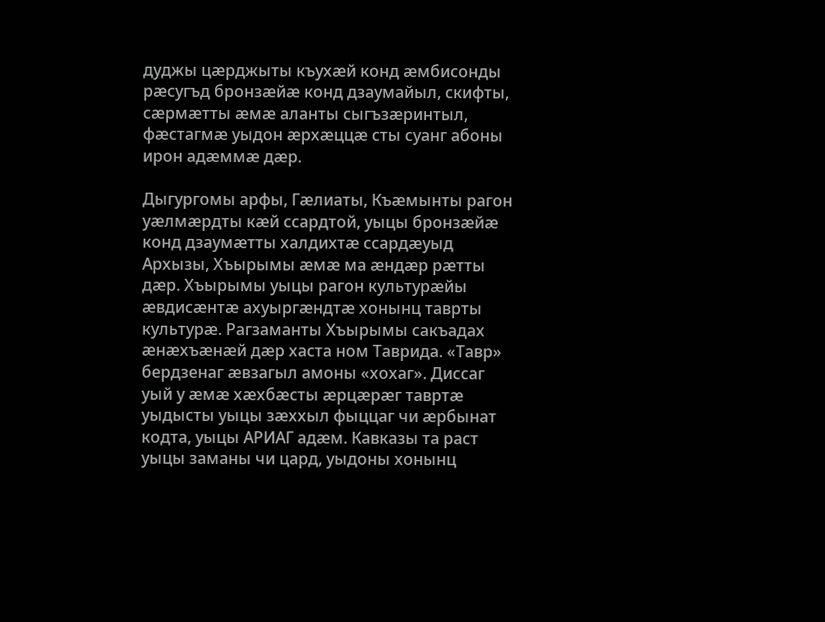дуджы цæрджыты къухæй конд æмбисонды рæсугъд бронзæйæ конд дзаумайыл, скифты, сæрмæтты æмæ аланты сыгъзæринтыл, фæстагмæ уыдон æрхæццæ сты суанг абоны ирон адæммæ дæр.

Дыгургомы арфы, Гæлиаты, Къæмынты рагон уæлмæрдты кæй ссардтой, уыцы бронзæйæ конд дзаумæтты халдихтæ ссардæуыд Архызы, Хъырымы æмæ ма æндæр рæтты дæр. Хъырымы уыцы рагон культурæйы æвдисæнтæ ахуыргæндтæ хонынц таврты культурæ. Рагзаманты Хъырымы сакъадах æнæхъæнæй дæр хаста ном Таврида. «Тавр» бердзенаг æвзагыл амоны «хохаг». Диссаг уый у æмæ хæхбæсты æрцæрæг тавртæ уыдысты уыцы зæххыл фыццаг чи æрбынат кодта, уыцы АРИАГ адæм. Кавказы та раст уыцы заманы чи цард, уыдоны хонынц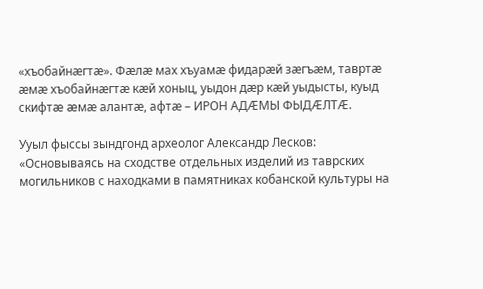«хъобайнæгтæ». Фæлæ мах хъуамæ фидарæй зæгъæм, тавртæ æмæ хъобайнæгтæ кæй хоныц, уыдон дæр кæй уыдысты, куыд скифтæ æмæ алантæ, афтæ – ИРОН АДÆМЫ ФЫДÆЛТÆ.

Ууыл фыссы зындгонд археолог Александр Лесков:
«Основываясь на сходстве отдельных изделий из таврских могильников с находками в памятниках кобанской культуры на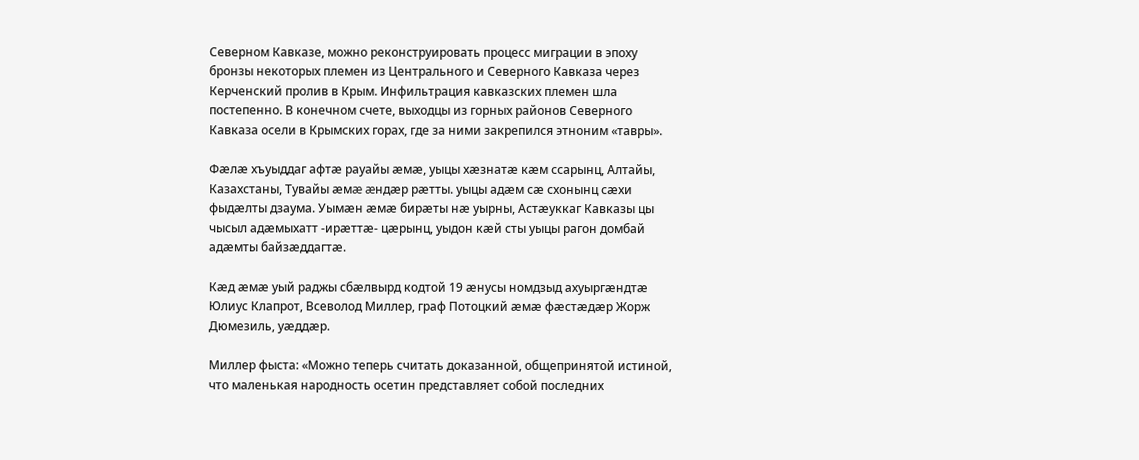Северном Кавказе, можно реконструировать процесс миграции в эпоху бронзы некоторых племен из Центрального и Северного Кавказа через Керченский пролив в Крым. Инфильтрация кавказских племен шла постепенно. В конечном счете, выходцы из горных районов Северного Кавказа осели в Крымских горах, где за ними закрепился этноним «тавры».

Фæлæ хъуыддаг афтæ рауайы æмæ, уыцы хæзнатæ кæм ссарынц, Алтайы, Казахстаны, Тувайы æмæ æндæр рæтты. уыцы адæм сæ схонынц сæхи фыдæлты дзаума. Уымæн æмæ бирæты нæ уырны, Астæуккаг Кавказы цы чысыл адæмыхатт -ирæттæ- цæрынц, уыдон кæй сты уыцы рагон домбай адæмты байзæддагтæ.

Кæд æмæ уый раджы сбæлвырд кодтой 19 æнусы номдзыд ахуыргæндтæ Юлиус Клапрот, Всеволод Миллер, граф Потоцкий æмæ фæстæдæр Жорж Дюмезиль, уæддæр.

Миллер фыста: «Можно теперь считать доказанной, общепринятой истиной, что маленькая народность осетин представляет собой последних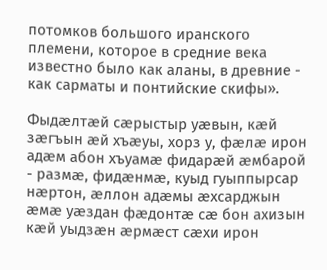потомков большого иранского племени, которое в средние века известно было как аланы, в древние - как сарматы и понтийские скифы».

Фыдæлтæй сæрыстыр уæвын, кæй зæгъын æй хъæуы, хорз у, фæлæ ирон адæм абон хъуамæ фидарæй æмбарой - размæ, фидæнмæ, куыд гуыппырсар нæртон, æллон адæмы æхсарджын æмæ уæздан фæдонтæ сæ бон ахизын кæй уыдзæн æрмæст сæхи ирон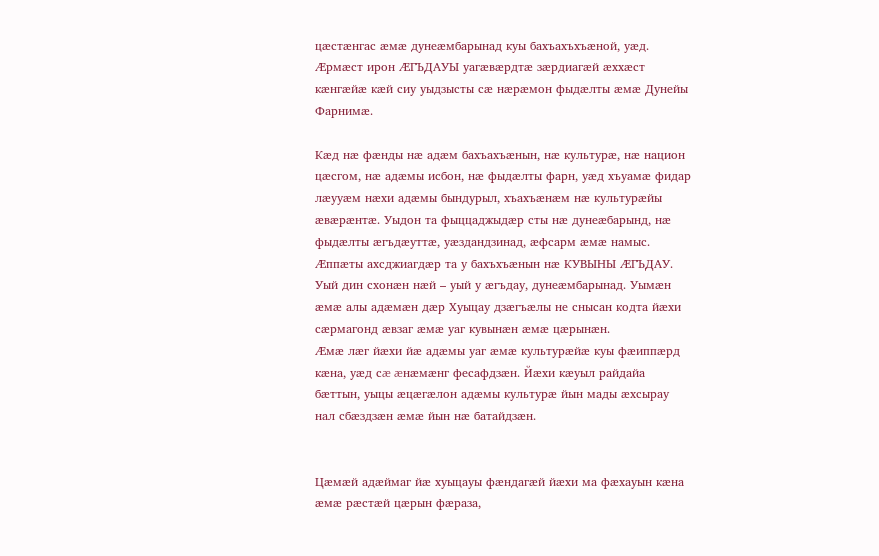цæстæнгас æмæ дунеæмбарынад куы бахъахъхъæной, уæд. Æрмæст ирон ÆГЪДАУЫ уагæвæрдтæ зæрдиагæй æххæст кæнгæйæ кæй сиу уыдзысты сæ нæрæмон фыдæлты æмæ Дунейы Фарнимæ.

Кæд нæ фæнды нæ адæм бахъахъæнын, нæ культурæ, нæ национ цæсгом, нæ адæмы исбон, нæ фыдæлты фарн, уæд хъуамæ фидар лæууæм нæхи адæмы бындурыл, хъахъæнæм нæ культурæйы æвæрæнтæ. Уыдон та фыццаджыдæр сты нæ дунеæбарынд, нæ фыдæлты æгъдæуттæ, уæздандзинад, æфсарм æмæ намыс. Æппæты ахсджиагдæр та у бахъхъæнын нæ КУВЫНЫ ÆГЪДАУ. Уый дин схонæн нæй – уый у æгъдау, дунеæмбарынад. Уымæн æмæ алы адæмæн дæр Хуыцау дзæгъæлы не снысан кодта йæхи сæрмагонд æвзаг æмæ уаг кувынæн æмæ цæрынæн.
Æмæ лæг йæхи йæ адæмы уаг æмæ культурæйæ куы фæиппæрд кæна, уæд сæ æнæмæнг фесафдзæн. Йæхи кæуыл райдайа бæттын, уыцы æцæгæлон адæмы культурæ йын мады æхсырау нал сбæздзæн æмæ йын нæ батайдзæн.


Цæмæй адæймаг йæ хуыцауы фæндагæй йæхи ма фæхауын кæна æмæ рæстæй цæрын фæраза,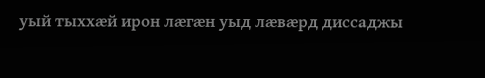уый тыххæй ирон лæгæн уыд лæвæрд диссаджы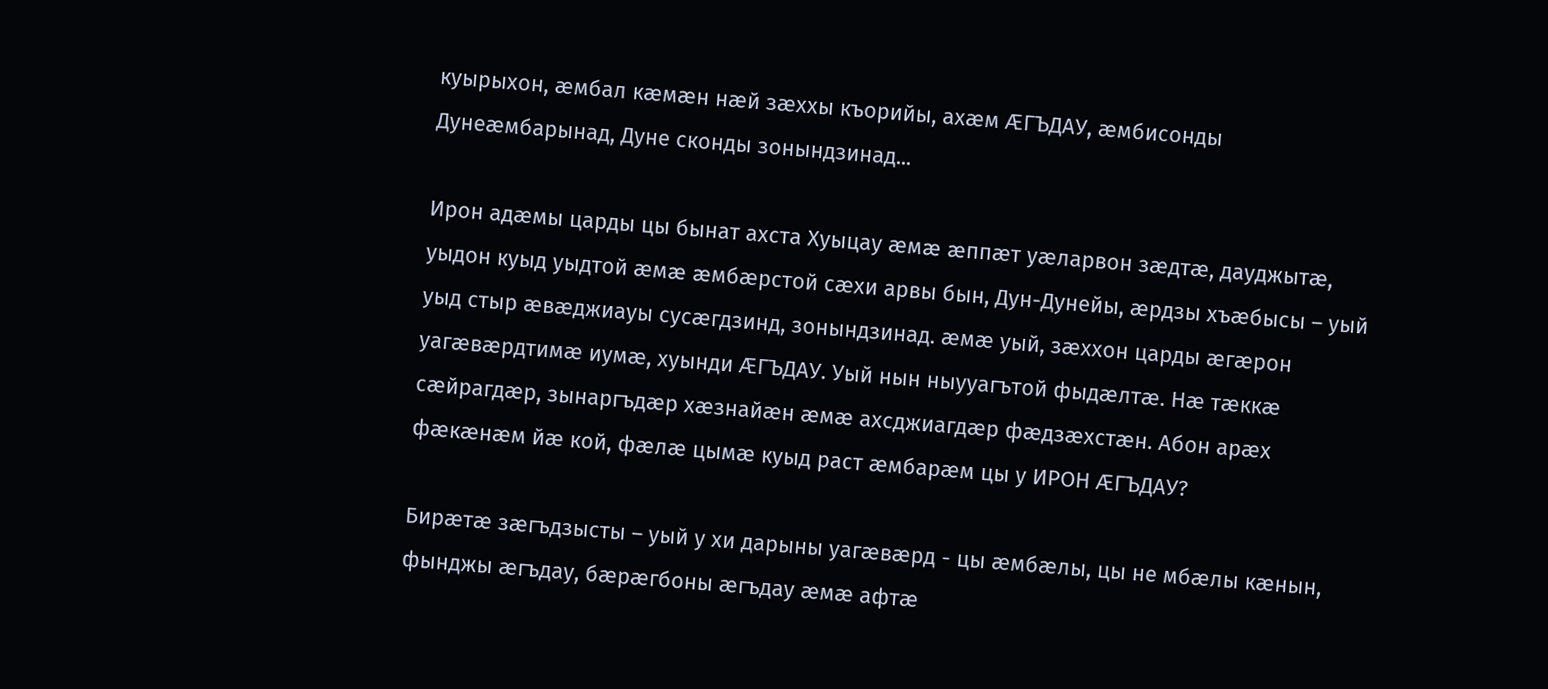куырыхон, æмбал кæмæн нæй зæххы къорийы, ахæм ÆГЪДАУ, æмбисонды Дунеæмбарынад, Дуне сконды зонындзинад...

Ирон адæмы царды цы бынат ахста Хуыцау æмæ æппæт уæларвон зæдтæ, дауджытæ, уыдон куыд уыдтой æмæ æмбæрстой сæхи арвы бын, Дун-Дунейы, æрдзы хъæбысы – уый уыд стыр æвæджиауы сусæгдзинд, зонындзинад. æмæ уый, зæххон царды æгæрон уагæвæрдтимæ иумæ, хуынди ÆГЪДАУ. Уый нын ныууагътой фыдæлтæ. Нæ тæккæ сæйрагдæр, зынаргъдæр хæзнайæн æмæ ахсджиагдæр фæдзæхстæн. Абон арæх фæкæнæм йæ кой, фæлæ цымæ куыд раст æмбарæм цы у ИРОН ÆГЪДАУ?

Бирæтæ зæгъдзысты – уый у хи дарыны уагæвæрд - цы æмбæлы, цы не мбæлы кæнын, фынджы æгъдау, бæрæгбоны æгъдау æмæ афтæ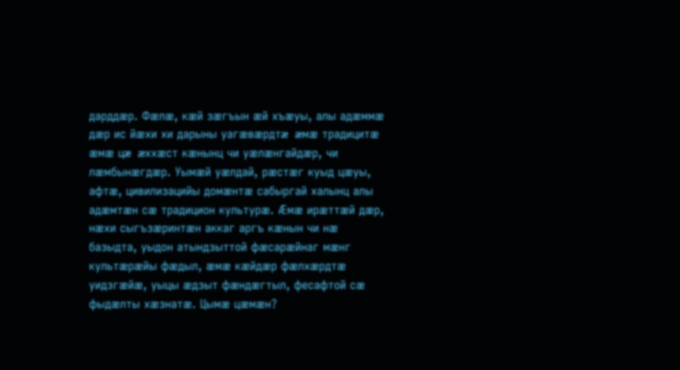дарддæр. Фæлæ, кæй зæгъын æй хъæуы, алы адæммæ дæр ис йæхи хи дарыны уагæвæрдтæ æмæ традицитæ æмæ цæ æххæст кæнынц чи уæлæнгайдæр, чи лæмбынæгдæр. Уымæй уæлдай, рæстæг куыд цæуы, афтæ, цивилизацийы домæнтæ сабыргай халынц алы адæмтæн сæ традицион культурæ. Æмæ ирæттæй дæр, нæхи сыгъзæринтæн аккаг аргъ кæнын чи нæ базыдта, уыдон атындзыттой фæсарæйнаг мæнг культæрæйы фæдыл, æмæ кæйдæр фæлхæрдтæ уидзгæйæ, уыцы æдзыт фæндæгтыл, фесафтой сæ фыдæлты хæзнатæ. Цымæ цæмæн?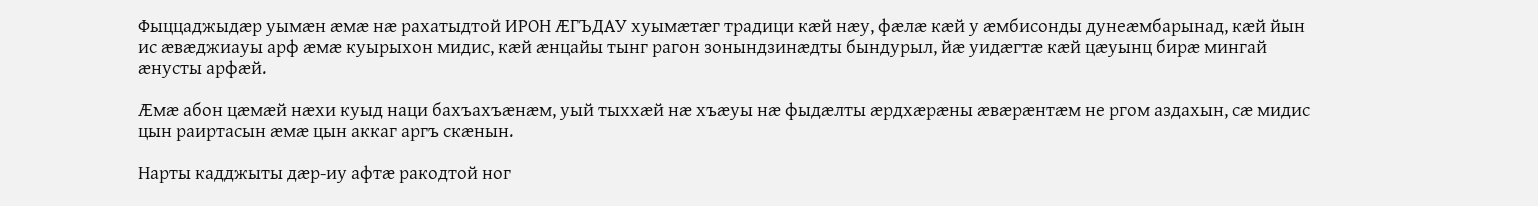Фыццаджыдæр уымæн æмæ нæ рахатыдтой ИРОН ÆГЪДАУ хуымæтæг традици кæй нæу, фæлæ кæй у æмбисонды дунеæмбарынад, кæй йын ис æвæджиауы арф æмæ куырыхон мидис, кæй æнцайы тынг рагон зонындзинæдты бындурыл, йæ уидæгтæ кæй цæуынц бирæ мингай æнусты арфæй.

Æмæ абон цæмæй нæхи куыд наци бахъахъæнæм, уый тыххæй нæ хъæуы нæ фыдæлты æрдхæрæны æвæрæнтæм не ргом аздахын, сæ мидис цын раиртасын æмæ цын аккаг аргъ скæнын.

Нарты кадджыты дæр-иу афтæ ракодтой ног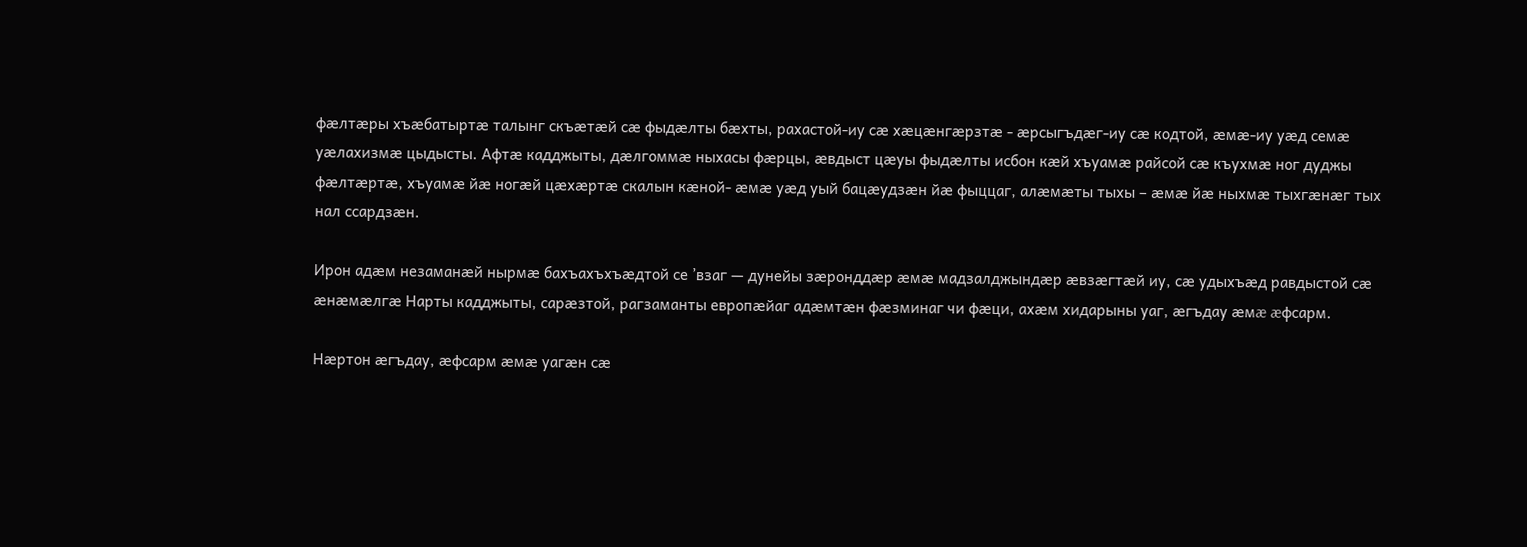фæлтæры хъæбатыртæ талынг скъæтæй сæ фыдæлты бæхты, рахастой-иу сæ хæцæнгæрзтæ - æрсыгъдæг-иу сæ кодтой, æмæ-иу уæд семæ уæлахизмæ цыдысты. Афтæ кадджыты, дæлгоммæ ныхасы фæрцы, æвдыст цæуы фыдæлты исбон кæй хъуамæ райсой сæ къухмæ ног дуджы фæлтæртæ, хъуамæ йæ ногæй цæхæртæ скалын кæной- æмæ уæд уый бацæудзæн йæ фыццаг, алæмæты тыхы – æмæ йæ ныхмæ тыхгæнæг тых нал ссардзæн.

Ирон адæм незаманæй нырмæ бахъахъхъæдтой се ’взаг — дунейы зæронддæр æмæ мадзалджындæр æвзæгтæй иу, сæ удыхъæд равдыстой сæ æнæмæлгæ Нарты кадджыты, сарæзтой, рагзаманты европæйаг адæмтæн фæзминаг чи фæци, ахæм хидарыны уаг, æгъдау æмæ æфсарм.

Нæртон æгъдау, æфсарм æмæ уагæн сæ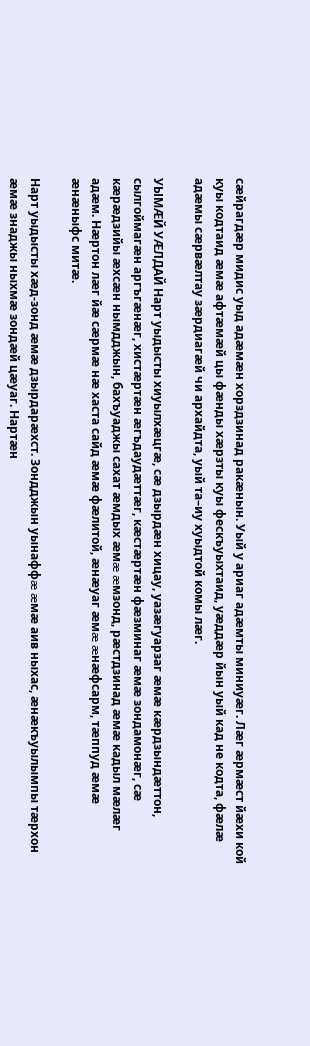сæйрагдæр мидис уыд адæмæн хорздзинад ракæнын. Уый у ариаг адæмты миниуæг. Лæг æрмæст йæхи кой куы кодтаид æмæ афтæмæй цы фæнды хæрзты куы фескъуыхтаид, уæддæр йын уый кад не кодта, фæлæ адæмы сæрвæлтау зæрдиагæй чи архайдта, уый та–иу хуыдтой комы лæг.

УЫМÆЙ УÆЛДАЙ Нарт уыдысты хиуылхæцгæ, сæ дзырдæн хицау, уазæгуарзаг æмæ кæрдзындæттон, сылгоймагæн аргъгæнæг, хистæртæн æгъдаудæттæг, кæстæртæн фæзминаг æмæ зондамонæг, сæ кæрæдзийы æхсæн нымдджын, бахъуаджы сахат æмдых æмæ æмзонд, рæстдзинад æмæ кадыл мæлæг адæм. Нæртон лæг йæ сæрмæ нæ хаста сайд æмæ фæлитой, æнæуаг æмæ æнæфсарм, тæппуд æмæ æнæныфс митæ.

Нарт уыдысты хæд-зонд æмæ дзырдарæхст. Зондджын уынаффæ æмæ аив ныхас, æнæкъуылымпы тæрхон æмæ знаджы ныхмæ зондæй цæуаг. Нартæн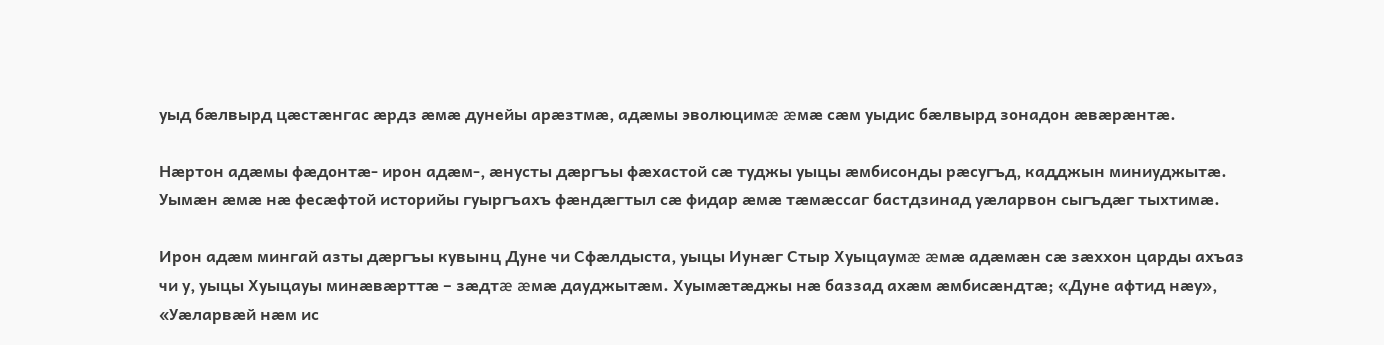уыд бæлвырд цæстæнгас æрдз æмæ дунейы арæзтмæ, адæмы эволюцимæ æмæ сæм уыдис бæлвырд зонадон æвæрæнтæ.

Нæртон адæмы фæдонтæ- ирон адæм-, æнусты дæргъы фæхастой сæ туджы уыцы æмбисонды рæсугъд, кадджын миниуджытæ. Уымæн æмæ нæ фесæфтой историйы гуыргъахъ фæндæгтыл сæ фидар æмæ тæмæссаг бастдзинад уæларвон сыгъдæг тыхтимæ.

Ирон адæм мингай азты дæргъы кувынц Дуне чи Сфæлдыста, уыцы Иунæг Стыр Хуыцаумæ æмæ адæмæн сæ зæххон царды ахъаз чи у, уыцы Хуыцауы минæвæрттæ – зæдтæ æмæ дауджытæм. Хуымæтæджы нæ баззад ахæм æмбисæндтæ; «Дуне афтид нæу», «Уæларвæй нæм ис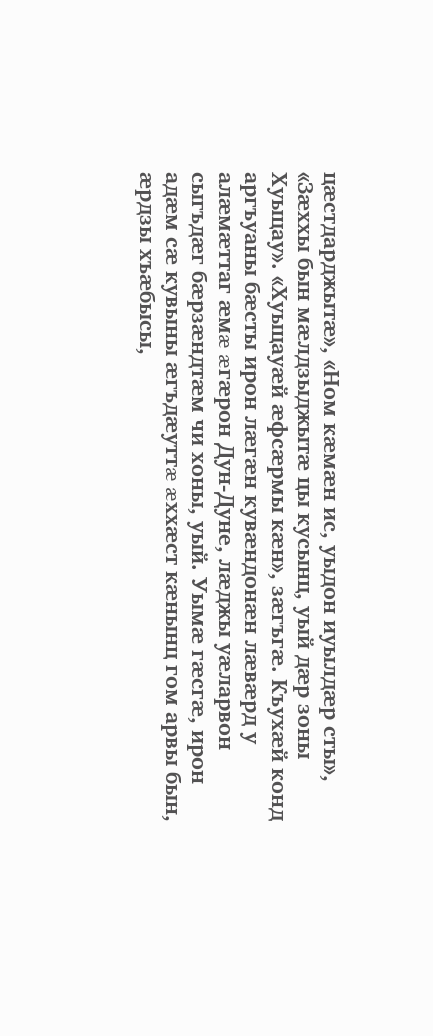цæстдарджытæ», «Ном кæмæн ис, уыдон иуылдæр сты», «Зæххы бын мæлдзыджытæ цы кусынц, уый дæр зоны Хуыцау». «Хуыцауæй æфсæрмы кæн», зæгъгæ. Къухæй конд аргъуаны бæсты ирон лæгæн кувæндонæн лæвæрд у алæмæттаг æмæ æгæрон Дун-Дуне, лæджы уæларвон сыгъдæг бæрзæндтæм чи хоны, уый. Уымæ гæсгæ, ирон адæм сæ кувыны æгъдæуттæ æххæст кæнынц гом арвы бын, æрдзы хъæбысы,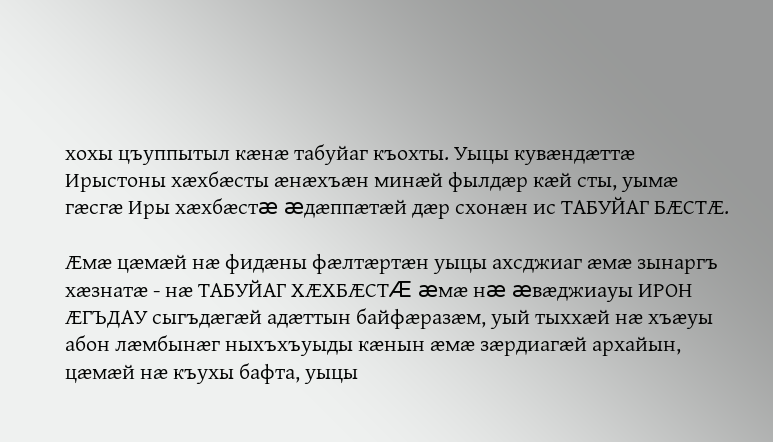хохы цъуппытыл кæнæ табуйаг къохты. Уыцы кувæндæттæ Ирыстоны хæхбæсты æнæхъæн минæй фылдæр кæй сты, уымæ гæсгæ Иры хæхбæстæ æдæппæтæй дæр схонæн ис ТАБУЙАГ БÆСТÆ.

Æмæ цæмæй нæ фидæны фæлтæртæн уыцы ахсджиаг æмæ зынаргъ хæзнатæ - нæ ТАБУЙАГ ХÆХБÆСТÆ æмæ нæ æвæджиауы ИРОН ÆГЪДАУ сыгъдæгæй адæттын байфæразæм, уый тыххæй нæ хъæуы абон лæмбынæг ныхъхъуыды кæнын æмæ зæрдиагæй архайын, цæмæй нæ къухы бафта, уыцы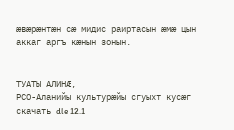æвæрæнтæн сæ мидис раиртасын æмæ цын аккаг аргъ кæнын зонын.


ТУАТЫ АЛИНÆ,
РСО-Аланийы культурæйы сгуыхт кусæг
скачать dle 12.1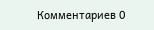Комментариев 0